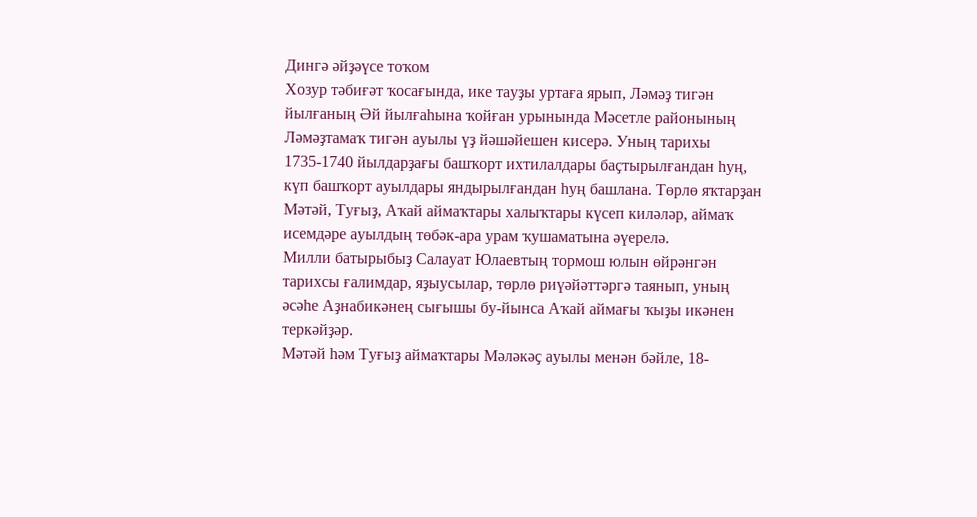Дингә әйҙәүсе тоҡом
Хозур тәбиғәт ҡосағында, ике тауҙы уртаға ярып, Ләмәҙ тигән йылғаның Әй йылғаһына ҡойған урынында Мәсетле районының Ләмәҙтамаҡ тигән ауылы үҙ йәшәйешен кисерә. Уның тарихы 1735-1740 йылдарҙағы башҡорт ихтилалдары баҫтырылғандан һуң, күп башҡорт ауылдары яндырылғандан һуң башлана. Төрлө яҡтарҙан Мәтәй, Туғыҙ, Аҡай аймаҡтары халыҡтары күсеп киләләр, аймаҡ исемдәре ауылдың төбәк-ара урам ҡушаматына әүерелә.
Милли батырыбыҙ Салауат Юлаевтың тормош юлын өйрәнгән тарихсы ғалимдар, яҙыусылар, төрлө риүәйәттәргә таянып, уның әсәһе Аҙнабикәнең сығышы бу-йынса Аҡай аймағы ҡыҙы икәнен теркәйҙәр.
Мәтәй һәм Туғыҙ аймаҡтары Мәләкәҫ ауылы менән бәйле, 18-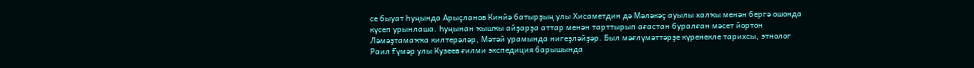се быуат һуңында Арыҫланов Кинйә батырҙың улы Хисаметдин дә Мәләкәҫ ауылы халҡы менән бергә ошонда күсеп урынлаша. Һуңынан ҡышҡы айҙарҙа аттар менән тарттырып ағастан буралған мәсет йортон Ләмәҙтамаҡҡа килтерәләр, Мәтәй урамында нигеҙләйҙәр. Был мәғлүмәттәрҙе күренекле тарихсы, этнолог Раил Ғүмәр улы Кузеев ғилми экспедиция барышында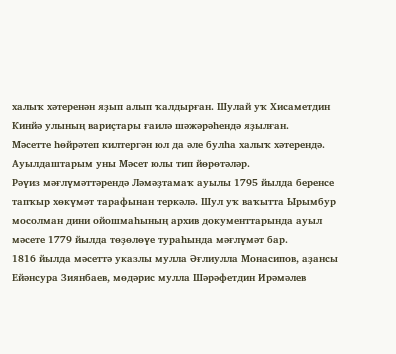халыҡ хәтеренән яҙып алып ҡалдырған. Шулай уҡ Хисаметдин Кинйә улының вариҫтары ғаилә шәжәрәһендә яҙылған.
Мәсетте һөйрәтеп килтергән юл да әле булһа халыҡ хәтерендә. Ауылдаштарым уны Мәсет юлы тип йөрөтәләр.
Рәүиз мәғлүмәттәрендә Ләмәҙтамаҡ ауылы 1795 йылда беренсе тапҡыр хөкүмәт тарафынан теркәлә. Шул уҡ ваҡытта Ырымбур мосолман дини ойошмаһының архив документтарында ауыл мәсете 1779 йылда төҙөлөүе тураһында мәғлүмәт бар.
1816 йылда мәсеттә указлы мулла Әғлиулла Монасипов, аҙансы Ейәнсура Зиянбаев, мөдәрис мулла Шәрәфетдин Ирәмәлев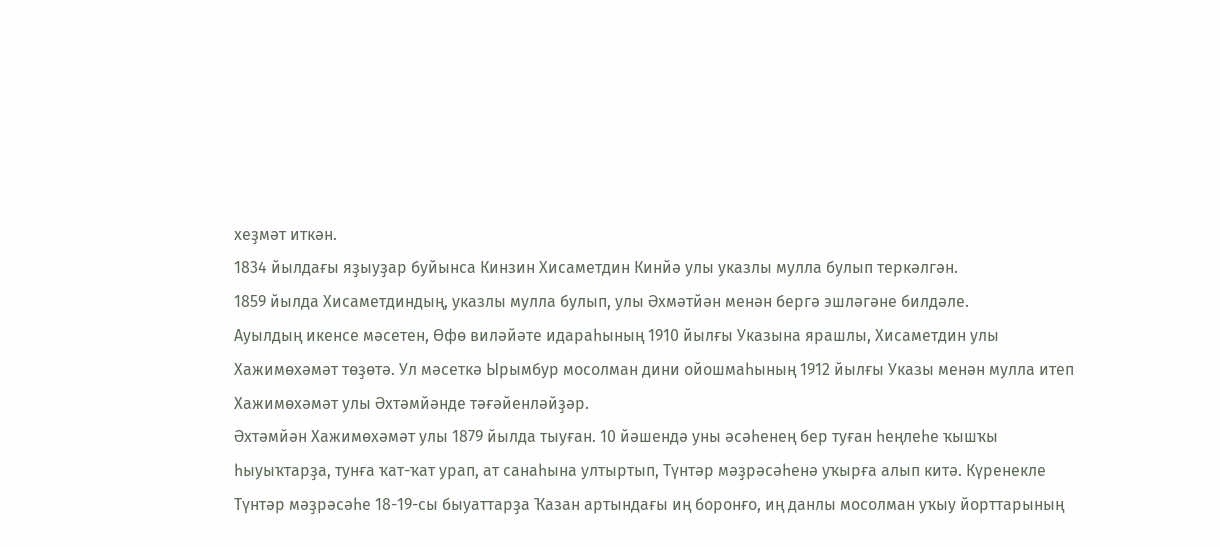хеҙмәт иткән.
1834 йылдағы яҙыуҙар буйынса Кинзин Хисаметдин Кинйә улы указлы мулла булып теркәлгән.
1859 йылда Хисаметдиндың, указлы мулла булып, улы Әхмәтйән менән бергә эшләгәне билдәле.
Ауылдың икенсе мәсетен, Өфө виләйәте идараһының 1910 йылғы Указына ярашлы, Хисаметдин улы Хажимөхәмәт төҙөтә. Ул мәсеткә Ырымбур мосолман дини ойошмаһының 1912 йылғы Указы менән мулла итеп Хажимөхәмәт улы Әхтәмйәнде тәғәйенләйҙәр.
Әхтәмйән Хажимөхәмәт улы 1879 йылда тыуған. 10 йәшендә уны әсәһенең бер туған һеңлеһе ҡышҡы һыуыҡтарҙа, тунға ҡат-ҡат урап, ат санаһына ултыртып, Түнтәр мәҙрәсәһенә уҡырға алып китә. Күренекле Түнтәр мәҙрәсәһе 18-19-сы быуаттарҙа Ҡазан артындағы иң боронғо, иң данлы мосолман уҡыу йорттарының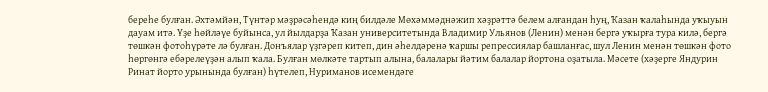береһе булған. Әхтәмйән, Түнтәр мәҙрәсәһендә киң билдәле Мөхәммәднәжип хәҙрәттә белем алғандан һуң, Ҡазан ҡалаһында уҡыуын дауам итә. Үҙе һөйләүе буйынса, ул йылдарҙа Ҡазан университетында Владимир Ульянов (Ленин) менән бергә уҡырға тура килә, бергә төшкән фотоһүрәте лә булған. Донъялар үҙгәреп китеп, дин әһелдәренә ҡаршы репрессиялар башланғас, шул Ленин менән төшкән фото һөргөнгә ебәрелеүҙән алып ҡала. Булған мөлкәте тартып алына, балалары йәтим балалар йортона оҙатыла. Мәсете (хәҙерге Яндурин Ринат йорто урынында булған) һүтелеп, Нуриманов исемендәге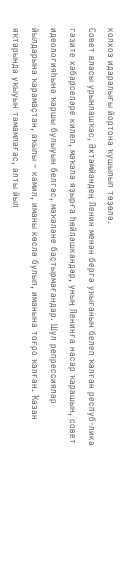колхоз идаралығы йортона ҡушылып төҙөлә.
Совет власы урынлашҡас, Әхтәмйәндең Ленин менән бергә уҡығанын белеп ҡалған респуб-лика гәзите хәбәрселәре килеп, мәҡәлә яҙырға һөйләшкәндәр, уның Ленинға насар ҡарашын, совет идеологияһына ҡаршы булыуын белгәс, мәҡәләне баҫтырмағандар. Шул репрессиялар йылдарына ҡарамаҫтан, аҡылы – камил, иманы көслө булып, иманына тоғро ҡалған. Ҡазан яҡтарында уҡыуын тамамлағас, алты йыл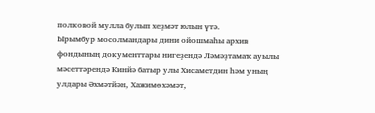полковой мулла булып хеҙмәт юлын үтә.
Ырымбур мосолмандары дини ойошмаһы архив фондының документтары нигеҙендә Ләмәҙтамаҡ ауылы мәсеттәрендә Кинйә батыр улы Хисаметдин һәм уның улдары Әхмәтйән, Хажимөхәмәт,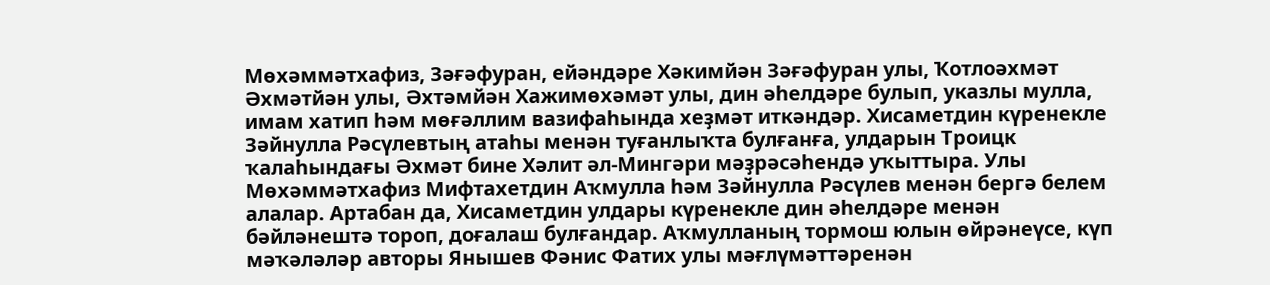Мөхәммәтхафиз, Зәғәфуран, ейәндәре Хәкимйән Зәғәфуран улы, Ҡотлоәхмәт Әхмәтйән улы, Әхтәмйән Хажимөхәмәт улы, дин әһелдәре булып, указлы мулла, имам хатип һәм мөғәллим вазифаһында хеҙмәт иткәндәр. Хисаметдин күренекле Зәйнулла Рәсүлевтың атаһы менән туғанлыҡта булғанға, улдарын Троицк ҡалаһындағы Әхмәт бине Хәлит әл-Мингәри мәҙрәсәһендә уҡыттыра. Улы Мөхәммәтхафиз Мифтахетдин Аҡмулла һәм Зәйнулла Рәсүлев менән бергә белем алалар. Артабан да, Хисаметдин улдары күренекле дин әһелдәре менән бәйләнештә тороп, доғалаш булғандар. Аҡмулланың тормош юлын өйрәнеүсе, күп мәҡәләләр авторы Янышев Фәнис Фатих улы мәғлүмәттәренән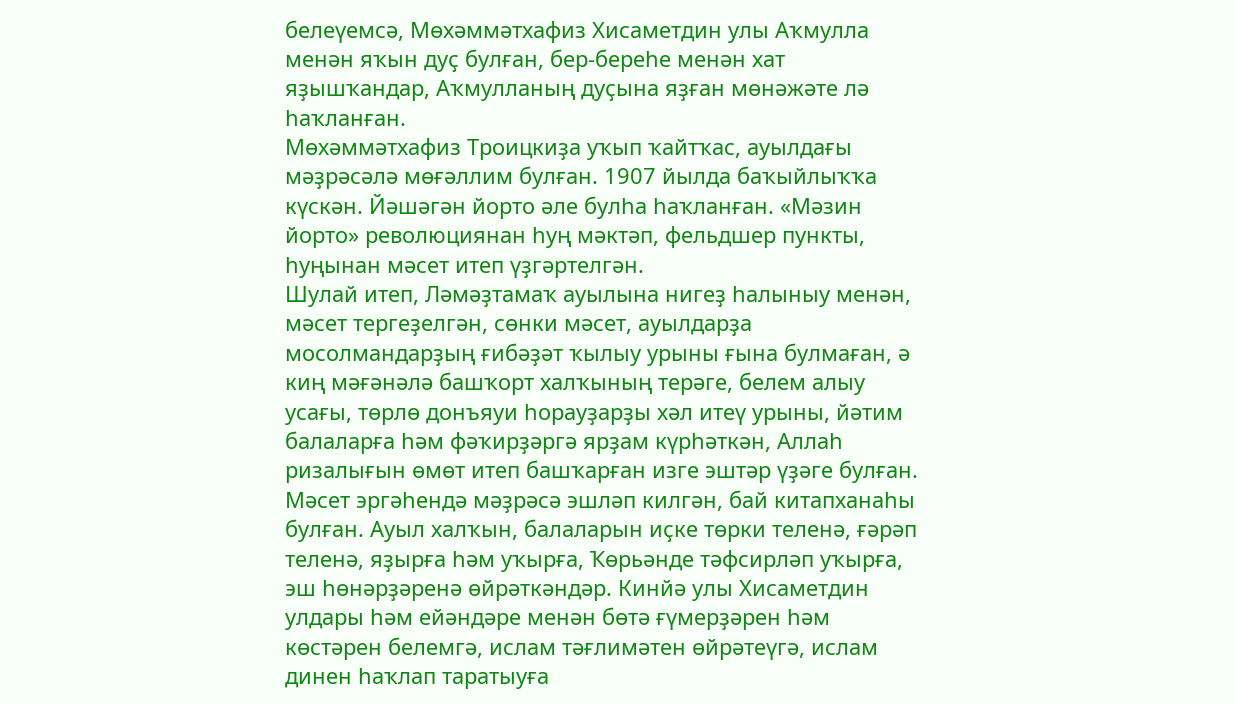белеүемсә, Мөхәммәтхафиз Хисаметдин улы Аҡмулла менән яҡын дуҫ булған, бер-береһе менән хат яҙышҡандар, Аҡмулланың дуҫына яҙған мөнәжәте лә һаҡланған.
Мөхәммәтхафиз Троицкиҙа уҡып ҡайтҡас, ауылдағы мәҙрәсәлә мөғәллим булған. 1907 йылда баҡыйлыҡҡа күскән. Йәшәгән йорто әле булһа һаҡланған. «Мәзин йорто» революциянан һуң мәктәп, фельдшер пункты, һуңынан мәсет итеп үҙгәртелгән.
Шулай итеп, Ләмәҙтамаҡ ауылына нигеҙ һалыныу менән, мәсет тергеҙелгән, сөнки мәсет, ауылдарҙа мосолмандарҙың ғибәҙәт ҡылыу урыны ғына булмаған, ә киң мәғәнәлә башҡорт халҡының терәге, белем алыу усағы, төрлө донъяуи һорауҙарҙы хәл итеү урыны, йәтим балаларға һәм фәҡирҙәргә ярҙам күрһәткән, Аллаһ ризалығын өмөт итеп башҡарған изге эштәр үҙәге булған. Мәсет эргәһендә мәҙрәсә эшләп килгән, бай китапханаһы булған. Ауыл халҡын, балаларын иҫке төрки теленә, ғәрәп теленә, яҙырға һәм уҡырға, Ҡөрьәнде тәфсирләп уҡырға, эш һөнәрҙәренә өйрәткәндәр. Кинйә улы Хисаметдин улдары һәм ейәндәре менән бөтә ғүмерҙәрен һәм көстәрен белемгә, ислам тәғлимәтен өйрәтеүгә, ислам динен һаҡлап таратыуға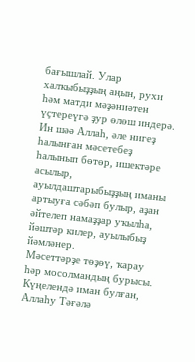бағышлай. Улар халҡыбыҙҙың аңын, рухи һәм матди мәҙәниәтен үҫтереүгә ҙур өлөш индерә.
Ин шәә Аллаһ, әле нигеҙ һалынған мәсетебеҙ һалынып бөтөр, ишектәре асылыр, ауылдаштарыбыҙҙың иманы артыуға сәбәп булыр, аҙан әйтелеп намаҙҙар уҡылһа, йәштәр килер, ауылыбыҙ йәмләнер.
Мәсеттәрҙе төҙөү, ҡарау һәр мосолмандың бурысы. Күңелендә иман булған, Аллаһу Тәғәлә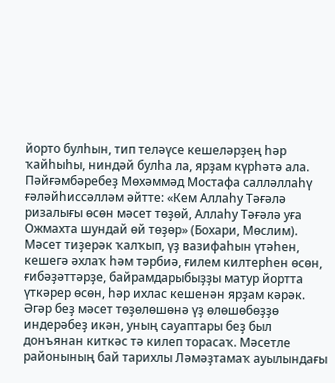йорто булһын, тип теләүсе кешеләрҙең һәр ҡайһыһы, ниндәй булһа ла, ярҙам күрһәтә ала. Пәйғәмбәребеҙ Мөхәммәд Мостафа салләллаһү ғәләйһиссәлләм әйтте: «Кем Аллаһу Тәғәлә ризалығы өсөн мәсет төҙөй, Аллаһу Тәғәлә уға Ожмахта шундай өй төҙөр» (Бохари, Мөслим).
Мәсет тиҙерәк ҡалҡып, үҙ вазифаһын үтәһен, кешегә әхлаҡ һәм тәрбиә, ғилем килтерһен өсөн, ғибәҙәттәрҙе, байрамдарыбыҙҙы матур йортта үткәрер өсөн, һәр ихлас кешенән ярҙам кәрәк. Әгәр беҙ мәсет төҙөлөшөнә үҙ өлөшөбөҙҙө индерәбеҙ икән, уның сауаптары беҙ был донъянан киткәс тә килеп торасаҡ. Мәсетле районының бай тарихлы Ләмәҙтамаҡ ауылындағы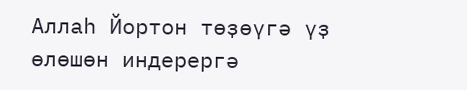Аллаһ Йортон төҙөүгә үҙ өлөшөн индерергә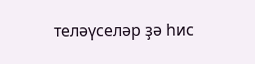теләүселәр ҙә һис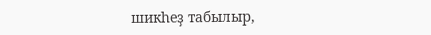шикһеҙ табылыр,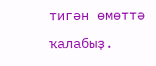тигән өмөттә ҡалабыҙ.